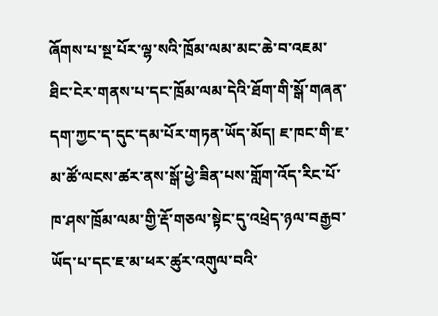ཞོགས་པ་སྔ་པོར་ལྷ་སའི་ཁྲོམ་ལམ་མང་ཆེ་བ་འཇམ་ཐིང་ངེར་གནས་པ་དང་ཁྲོམ་ལམ་དེའི་ཐོག་གི་སྒོ་གཞན་དག་ཀྱང་ད་དུང་དམ་པོར་གཏན་ཡོད་མོད། ཇ་ཁང་གི་ཇ་མ་ཚོ་ལངས་ཚར་ནས་སྒོ་ཕྱེ་ཟིན་པས་གློག་འོད་རིང་པོ་ཁ་ཤས་ཁྲོམ་ལམ་གྱི་རྡོ་གཅལ་སྟེང་དུ་འཕྲེད་ཉལ་བརྒྱབ་ཡོད་པ་དང་ཇ་མ་ཕར་ཚུར་འགུལ་བའི་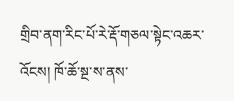གྲིབ་ནག་རིང་པོ་རེ་རྡོ་གཅལ་སྟེང་འཆར་འོངས། ཁོ་ཆོ་སྔ་ས་ནས་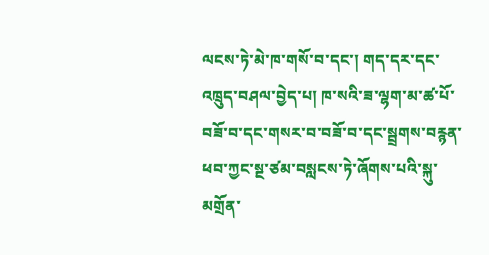ལངས་ཏེ་མེ་ཁ་གསོ་བ་དང་། གད་དར་དང་འཁྲུད་བཤལ་བྱེད་པ། ཁ་སའི་ཟ་ལྷག་མ་ཚ་པོ་བཟོ་བ་དང་གསར་བ་བཟོ་བ་དང་སྦྲགས་བརྙན་ཕབ་ཀྱང་སྔ་ཙམ་བསླངས་ཏེ་ཞོགས་པའི་སྐུ་མགྲོན་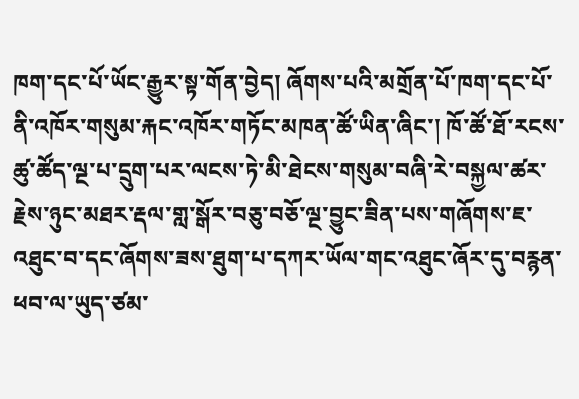ཁག་དང་པོ་ཡོང་རྒྱུར་སྟ་གོན་བྱེད། ཞོགས་པའི་མགྲོན་པོ་ཁག་དང་པོ་ནི་འཁོར་གསུམ་རྐང་འཁོར་གཏོང་མཁན་ཚོ་ཡིན་ཞིང་། ཁོ་ཚོ་ཐོ་རངས་ཚུ་ཚོད་ལྔ་པ་དྲུག་པར་ལངས་ཏེ་མི་ཐེངས་གསུམ་བཞི་རེ་བསྐྱལ་ཚར་རྗེས་ཉུང་མཐར་རྡལ་གླ་སྒོར་བཅུ་བཅོ་ལྔ་བྱུང་ཟིན་པས་གཞོགས་ཇ་འཐུང་བ་དང་ཞོགས་ཟས་ཐུག་པ་དཀར་ཡོལ་གང་འཐུང་ཞོར་དུ་བརྙན་ཕབ་ལ་ཡུད་ཙམ་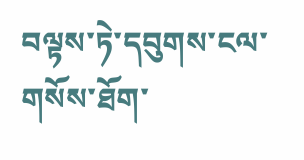བལྟས་ཏེ་དབུགས་ངལ་གསོས་ཐོག་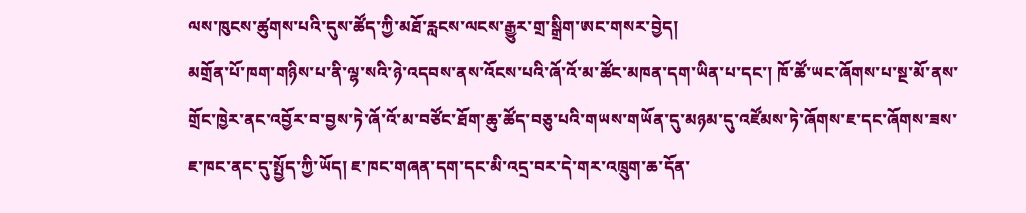ལས་ཁུངས་ཚུགས་པའི་དུས་ཚོད་ཀྱི་མཐོ་རླངས་ལངས་རྒྱུར་གྲ་སྒྲིག་ཨང་གསར་བྱེད།
མགྲོན་པོ་ཁག་གཉིས་པ་ནི་ལྷ་སའི་ཉེ་འདབས་ནས་འོངས་པའི་ཞོ་འོ་མ་ཚོང་མཁན་དག་ཡིན་པ་དང་། ཁོ་ཚོ་ཡང་ཞོགས་པ་སྔ་མོ་ནས་གྲོང་ཁྱེར་ནང་འབྱོར་བ་བྱས་ཏེ་ཞོ་འོ་མ་བཙོང་ཐོག་ཆུ་ཚོད་བཅུ་པའི་གཡས་གཡོན་དུ་མཉམ་དུ་འཛོམས་ཏེ་ཞོགས་ཇ་དང་ཞོགས་ཟས་ཇ་ཁང་ནང་དུ་སྤྱོད་ཀྱི་ཡོད། ཇ་ཁང་གཞན་དག་དང་མི་འདྲ་བར་དེ་གར་འཁྲུག་ཆ་དོན་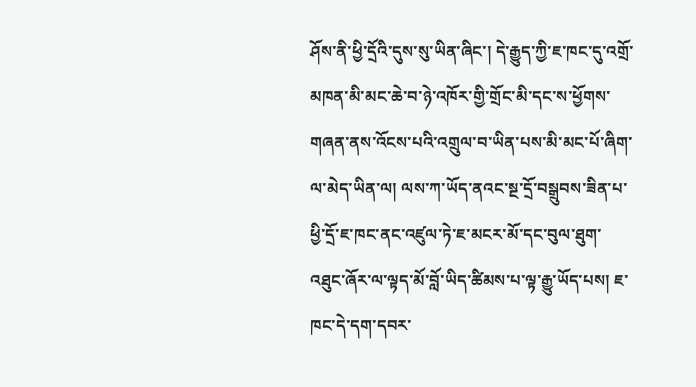ཤོས་ནི་ཕྱི་དྲོའི་དུས་སུ་ཡིན་ཞིང་། དེ་རྒྱུད་ཀྱི་ཇ་ཁང་དུ་འགྲོ་མཁན་མི་མང་ཆེ་བ་ཉེ་འཁོར་གྱི་གྲོང་མི་དང་ས་ཕྱོགས་གཞན་ནས་འོངས་པའི་འགྲུལ་བ་ཡིན་པས་མི་མང་པོ་ཞིག་ལ་མེད་ཡིན་ལ། ལས་ཀ་ཡོད་ནའང་སྔ་དྲོ་བསྒྲུབས་ཟིན་པ་ཕྱི་དྲོ་ཇ་ཁང་ནང་འཛུལ་ཏེ་ཇ་མངར་མོ་དང་བུལ་ཐུག་འཐུང་ཞོར་ལ་ལྟད་མོ་བློ་ཡིད་ཚིམས་པ་ལྟ་རྒྱུ་ཡོད་པས། ཇ་ཁང་དེ་དག་དབར་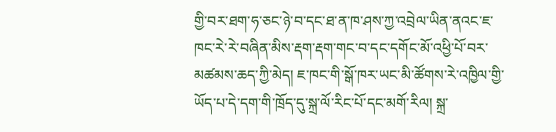གྱི་བར་ཐག་ཧ་ཅང་ཉེ་བ་དང་ཐ་ན་ཁ་ཤས་ཀྱ་འབྲེལ་ཡིན་ནའང་ཇ་ཁང་རེ་རེ་བཞིན་མིས་རྡག་རྡག་གང་བ་དང་དགོང་མོ་འཕྱི་པོ་བར་མཚམས་ཆད་ཀྱི་མེད། ཇ་ཁང་གི་སྒོ་ཁར་ཡང་མི་ཚོགས་རེ་འཁྱིལ་གྱི་ཡོད་པ་དེ་དག་གི་ཁྲོད་དུ་སྐྲ་ལོ་རིང་པོ་དང་མགོ་རིལ། སྐྲ་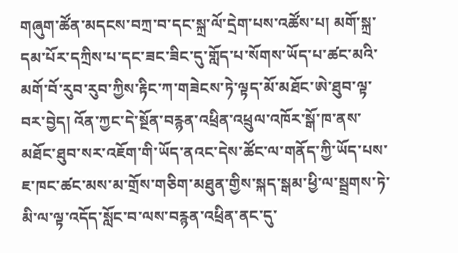གཞུག་ཚོན་མདངས་བཀྲ་བ་དང་སྐྲ་ལོ་དྲེག་པས་འཚོས་པ། མགོ་སྐྲ་དམ་པོར་དཀྲིས་པ་དང་ཟང་ཟིང་དུ་གློད་པ་སོགས་ཡོད་པ་ཚང་མའི་མགོ་བོ་རུབ་རུབ་ཀྱིས་རྟིང་ཀ་གཟེངས་ཏེ་ལྟད་མོ་མཐོང་ཨེ་ཐུབ་ལྟ་བར་བྱེད། འོན་ཀྱང་དེ་སྔོན་བརྙན་འཕྲིན་འཕྲུལ་འཁོར་སྒོ་ཁ་ནས་མཐོང་ཐུབ་སར་འཇོག་གི་ཡོད་ནའང་དེས་ཚོང་ལ་གནོད་ཀྱི་ཡོད་པས་ཇ་ཁང་ཚང་མས་མ་གྲོས་གཅིག་མཐུན་གྱིས་སྐད་སྒམ་ཕྱི་ལ་སྦྲགས་ཏེ་མི་ལ་ལྟ་འདོད་སློང་བ་ལས་བརྙན་འཕྲིན་ནང་དུ་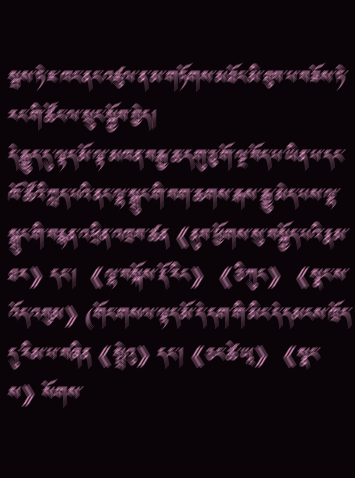སྦས་ཏེ་ཇ་ཁང་ནང་འཛུལ་ན་མ་གཏོགས་མཐོང་མི་ཐུབ་པ་བཟོས་ཏེ་རང་གི་ཚོང་ལ་སྲུང་སྐྱོབ་བྱེད།
དེ་རྒྱུད་དུ་ལྟད་མོ་ལྟ་མཁན་བརྒྱ་ཆ་དགུ་ཅུ་གོ་ལྔ་བོད་པ་ཡིན་པ་དང་ཁོ་ཚོའི་ཀླད་པའི་ནང་ལྷ་སྒྲུང་གི་བག་ཆགས་རྒས་རྒྱུ་མེད་པས་ལྷ་སྒྲུང་གི་བརྙན་འཕྲིན་འཁྲབ་ཚན《ནུབ་ཕྱོགས་སུ་བསྐྱོད་པའི་རྣམ་ཐར》དང་། 《ལྷ་བསྐོས་རྡོ་རིང》《ཅི་ཀུང》《སྣང་ས་འོད་འབུམ》(གོང་གསལ་ལྟད་མོ་དེ་དག་གི་མིང་དེ་དམངས་ཁྲོད་དུ་རིམ་པ་བཞིན《སྤྲེའུ》དང་།《ཅང་ཚེ་ཡཱ》《སྣང་ས》སོགས་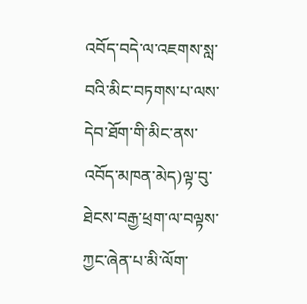འབོད་བདེ་ལ་འཇགས་སླ་བའི་མིང་བཏགས་པ་ལས་དེབ་ཐོག་གི་མིང་ནས་འབོད་མཁན་མེད)ལྟ་བུ་ཐེངས་བརྒྱ་ཕྲག་ལ་བལྟས་ཀྱང་ཞེན་པ་མི་ལོག་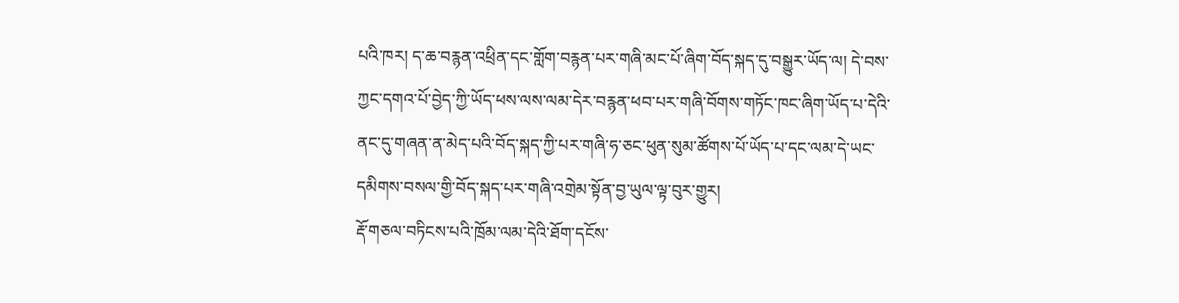པའི་ཁར། ད་ཆ་བརྙན་འཕྲིན་དང་གློག་བརྙན་པར་གཞི་མང་པོ་ཞིག་བོད་སྐད་དུ་བསྒྱུར་ཡོད་ལ། དེ་བས་ཀྱང་དགའ་པོ་བྱེད་ཀྱི་ཡོད་ཕས་ལས་ལམ་དེར་བརྙན་ཕབ་པར་གཞི་བོགས་གཏོང་ཁང་ཞིག་ཡོད་པ་དེའི་ནང་དུ་གཞན་ན་མེད་པའི་བོད་སྐད་ཀྱི་པར་གཞི་ཧ་ཅང་ཕུན་སུམ་ཚོགས་པོ་ཡོད་པ་དང་ལམ་དེ་ཡང་དམིགས་བསལ་གྱི་བོད་སྐད་པར་གཞི་འགྲེམ་སྟོན་བྱ་ཡུལ་ལྟ་བུར་གྱུར།
རྡོ་གཅལ་བཏིངས་པའི་ཁྲོམ་ལམ་དེའི་ཐོག་དངོས་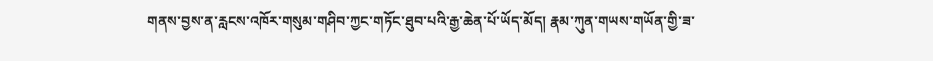གནས་བྱས་ན་རླངས་འཁོར་གསུམ་གཤིབ་ཀྱང་གཏོང་ཐུབ་པའི་རྒྱ་ཆེན་པོ་ཡོད་མོད། རྣམ་ཀུན་གཡས་གཡོན་གྱི་ཟ་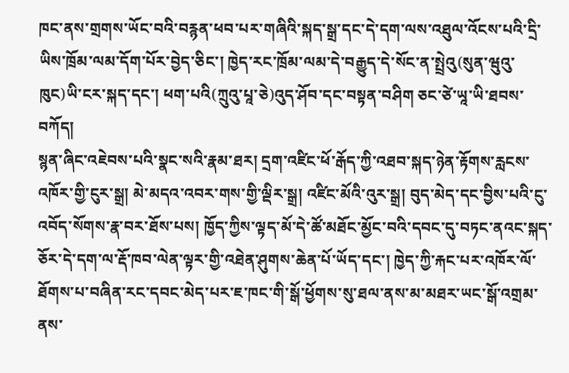ཁང་ནས་གྲགས་ཡོང་བའི་བརྙན་ཕབ་པར་གཞིའི་སྐད་སྒྲ་དང་དེ་དག་ལས་འཐུལ་འོངས་པའི་དྲི་ཡིས་ཁྲོམ་ལམ་དོག་པོར་བྱེད་ཅིང་། ཁྱེད་རང་ཁྲོམ་ལམ་དེ་བརྒྱུད་དེ་སོང་ན་སྤྲེའུ(སུན་ཝུའུ་ཁུང)ཡི་ངར་སྐད་དང་། ཕག་པའི(ཀྲུའུ་པཱ་ཅེ)འུད་ཤོབ་དང་བསྟན་བཤིག ཅང་ཙེ་ཡཱ་ཡི་ཐབས་བཀོད།
སྙན་ཞིང་འཇེབས་པའི་སྣང་སའི་རྣམ་ཐར། དྲག་འཛིང་ཕོ་རྒོད་ཀྱི་འཐབ་སྐད་ཉེན་རྟོགས་རླངས་འཁོར་གྱི་ངུར་སྒྲ། མེ་མདའ་འབར་གས་གྱི་ལྡིར་སྒྲ། འཛིང་མོའི་འུར་སྒྲ། བུད་མེད་དང་བྱིས་པའི་ངུ་འབོད་སོགས་རྣ་བར་ཐོས་པས། ཁྱོད་ཀྱིས་ལྟད་མོ་དེ་ཚོ་མཐོང་མྱོང་བའི་དབང་དུ་བཏང་ནའང་སྐད་ཅོར་དེ་དག་ལ་རྡོ་ཁབ་ལེན་ལྟར་གྱི་འཐེན་ཤུགས་ཆེན་པོ་ཡོད་དང་། ཁྱེད་ཀྱི་རྐང་པར་འཁོར་ལོ་ཐོགས་པ་བཞིན་རང་དབང་མེད་པར་ཇ་ཁང་གི་སྒོ་ཕྱོགས་སུ་ཐལ་ནས་མ་མཐར་ཡང་སྒོ་འགྲམ་ནས་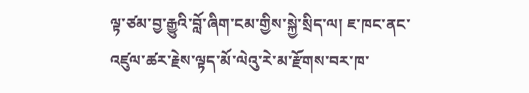ལྟ་ཙམ་བྱ་རྒྱུའི་བློ་ཞིག་ངམ་གྱིས་སྐྱེ་སྲིད་ལ། ཇ་ཁང་ནང་འཛུལ་ཚར་རྗེས་ལྟད་མོ་ལེའུ་རེ་མ་རྫོགས་བར་ཁ་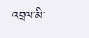འབྲལ་མི་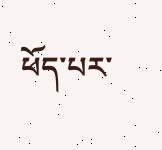ཕོད་པར་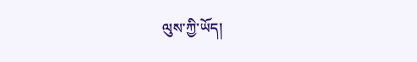ལུས་ཀྱི་ཡོད།